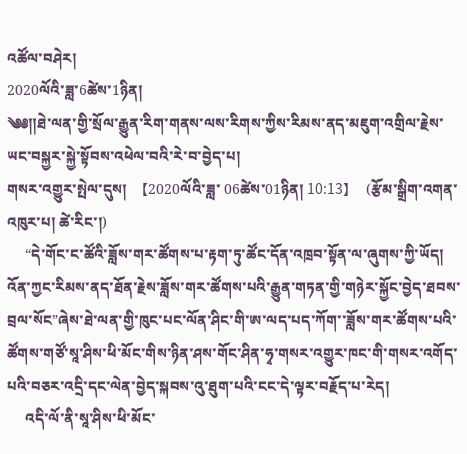འཚོལ་བཤེར།
2020ལོའི་ཟླ་6ཚེས་1ཉིན།
༄༅༎ཐེ་ལན་གྱི་སྲོལ་རྒྱུན་རིག་གནས་ལས་རིགས་ཀྱིས་རིམས་ནད་མཇུག་འགྲིལ་རྗེས་ཡང་བསྐྱར་སྐྱེ་སྟོབས་འཕེལ་བའི་རེ་བ་བྱེད་པ།
གསར་འགྱུར་སྤེལ་དུས།  【2020ལོའི་ཟླ་ 06ཚེས་01ཉིན། 10:13】   (རྩོམ་སྒྲིག་འགན་འཁུར་པ། ཚེ་རིང་།)
     “དེ་གོང་ང་ཚོའི་ཟློས་གར་ཚོགས་པ་རྟག་ཏུ་ཚོང་དོན་འཁྲབ་སྟོན་ལ་ཞུགས་ཀྱི་ཡོད། འོན་ཀྱང་རིམས་ནད་ཐོན་རྗེས་ཟློས་གར་ཚོགས་པའི་རྒྱུན་གཏན་གྱི་གཉེར་སྐྱོང་བྱེད་ཐབས་བྲལ་སོང”ཞེས་ཐེ་ལན་གྱི་ཁུང་པང་ལོན་ཤིང་གི་ཨ་ལད་པད་ཀོག་་ཟློས་གར་ཚོགས་པའི་ཚོགས་གཙོ་སཱ་ཤིས་ཕི་མོང་གིས་ཉིན་ཤས་གོང་ཤིན་ཧྭ་གསར་འགྱུར་ཁང་གི་གསར་འགོད་པའི་བཅར་འདྲི་དང་ལེན་བྱེད་སྐབས་འུ་ཐུག་པའི་ངང་དེ་ལྟར་བརྗོད་པ་རེད།
     འདི་ལོ་ནི་སཱ་ཤིས་ཕི་མོང་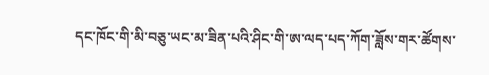དང་ཁོང་གི་མི་བཅུ་ཡང་མ་ཟིན་པའི་ཤིང་གི་ཨ་ལད་པད་ཀོག་ཟློས་གར་ཚོགས་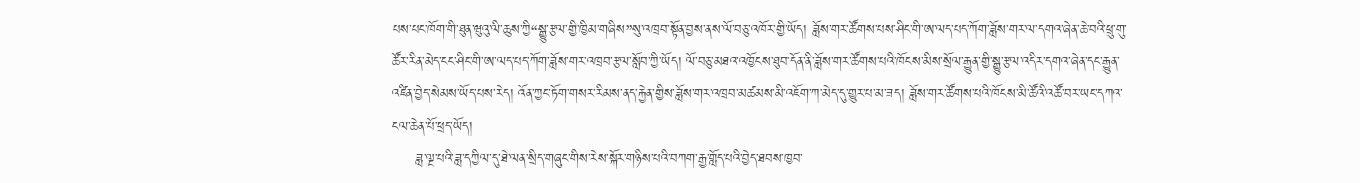པས་པང་ཁོག་གི་ཐུན་ཝུའུ་ལི་ཆུས་ཀྱི“སྒྱུ་རྩལ་གྱི་ཁྱིམ་གཞིས”སུ་འཁྲབ་སྟོན་བྱས་ནས་ལོ་བཅུ་འཁོར་གྱི་ཡོད། ཟློས་གར་ཚོགས་པས་ཤིང་གི་ཨ་ལད་པད་ཀོག་ཟློས་གར་ལ་དགའ་ཞེན་ཆེ་བའི་ཕྲུ་གུ་ཚོར་རིན་མེད་ངང་ཤིང་གི་ཨ་ལད་པད་ཀོག་ཟློས་གར་འཁྲབ་རྩལ་སློབ་ཀྱི་ཡོད། ལོ་བཅུ་མཐའ་འཁྱོངས་ཐུབ་དོན་ནི་ཟློས་གར་ཚོགས་པའི་ཁོངས་མིས་སྲོལ་རྒྱུན་གྱི་སྒྱུ་རྩལ་འདིར་དགའ་ཞེན་དང་རྒྱུན་འཛིན་བྱེད་སེམས་ཡོད་པས་རེད། འོན་ཀྱང་ཏོག་གསར་རིམས་ནད་རྐྱེན་གྱིས་ཟློས་གར་འཁྲབ་མཚམས་མི་འཇོག་ཀ་མེད་དུ་གྱུར་པ་མ་ཟད། ཟློས་གར་ཚོགས་པའི་ཁོངས་མི་ཚོའི་འཚོ་བར་ཡང་དཀའ་ངལ་ཆེན་པོ་ཕྲད་ཡོད།
     ཟླ་ལྔ་པའི་ཟླ་དཀྱིལ་དུ་ཐེ་ལན་སྲིད་གཞུང་གིས་རེས་སྐོར་གཉིས་པའི་བཀག་རྒྱ་གློད་པའི་བྱེད་ཐབས་ཁྱབ་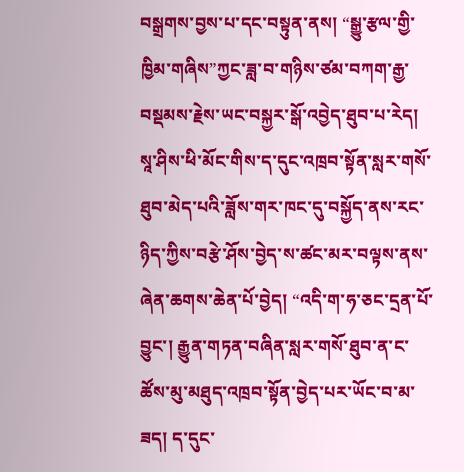བསྒྲགས་བྱས་པ་དང་བསྟུན་ནས། “སྒྱུ་རྩལ་གྱི་ཁྱིམ་གཞིས”ཀྱང་ཟླ་བ་གཉིས་ཙམ་བཀག་རྒྱ་བསྡམས་རྗེས་ཡང་བསྐྱར་སྒོ་འབྱེད་ཐུབ་པ་རེད། སཱ་ཤིས་ཕི་མོང་གིས་ད་དུང་འཁྲབ་སྟོན་སླར་གསོ་ཐུབ་མེད་པའི་ཟློས་གར་ཁང་དུ་བསྐྱོད་ནས་རང་ཉིད་ཀྱིས་བརྩེ་ཤོས་བྱེད་ས་ཚང་མར་བལྟས་ནས་ཞེན་ཆགས་ཆེན་པོ་བྱེད། “འདི་ག་ཧ་ཅང་དྲན་པོ་བྱུང་། རྒྱུན་གཏན་བཞིན་སླར་གསོ་ཐུབ་ན་ང་ཚོས་མུ་མཐུད་འཁྲབ་སྟོན་བྱེད་པར་ཡོང་བ་མ་ཟད། ད་དུང་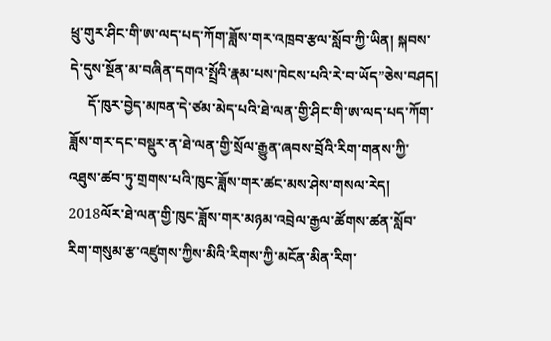ཕྲུ་གུར་ཤིང་གི་ཨ་ལད་པད་ཀོག་ཟློས་གར་འཁྲབ་རྩལ་སློབ་ཀྱི་ཡིན། སྐབས་དེ་དུས་སྔོན་མ་བཞིན་དགའ་སྤྲོའི་རྣམ་པས་ཁེངས་པའི་རེ་བ་ཡོད”ཅེས་བཤད།
     དོ་ཁུར་བྱེད་མཁན་དེ་ཙམ་མེད་པའི་ཐེ་ལན་གྱི་ཤིང་གི་ཨ་ལད་པད་ཀོག་ཟློས་གར་དང་བསྡུར་ན་ཐེ་ལན་གྱི་སྲོལ་རྒྱུན་ཞབས་བྲོའི་རིག་གནས་ཀྱི་འཐུས་ཚབ་ཏུ་གྲགས་པའི་ཁུང་ཟློས་གར་ཚང་མས་ཤེས་གསལ་རེད། 2018ལོར་ཐེ་ལན་གྱི་ཁུང་ཟློས་གར་མཉམ་འབྲེལ་རྒྱལ་ཚོགས་ཚན་སློབ་རིག་གསུམ་རྩ་འཛུགས་ཀྱིས་མིའི་རིགས་ཀྱི་མངོན་མིན་རིག་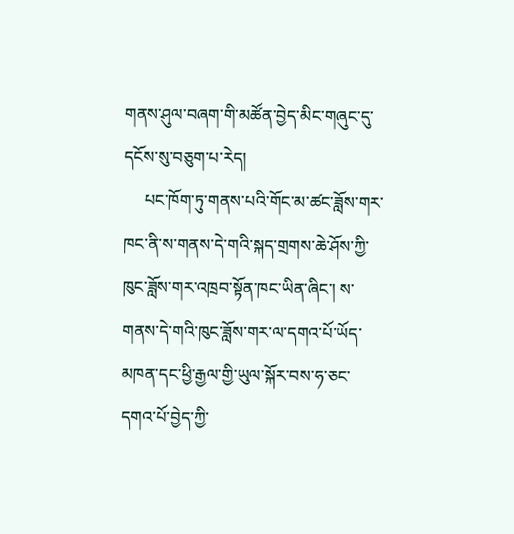གནས་ཤུལ་བཞག་གི་མཚོན་བྱེད་མིང་གཞུང་དུ་དངོས་སུ་བཅུག་པ་རེད།
     པང་ཁོག་ཏུ་གནས་པའི་གོང་མ་ཚང་ཟློས་གར་ཁང་ནི་ས་གནས་དེ་གའི་སྐད་གྲགས་ཆེ་ཤོས་ཀྱི་ཁུང་ཟློས་གར་འཁྲབ་སྟོན་ཁང་ཡིན་ཞིང་། ས་གནས་དེ་གའི་ཁུང་ཟློས་གར་ལ་དགའ་པོ་ཡོད་མཁན་དང་ཕྱི་རྒྱལ་གྱི་ཡུལ་སྐོར་བས་ཧ་ཅང་དགའ་པོ་བྱེད་ཀྱི་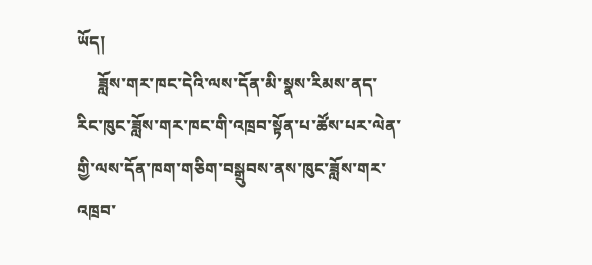ཡོད།
     ཟློས་གར་ཁང་དེའི་ལས་དོན་མི་སྣས་རིམས་ནད་རིང་ཁུང་ཟློས་གར་ཁང་གི་འཁྲབ་སྟོན་པ་ཚོས་པར་ལེན་གྱི་ལས་དོན་ཁག་གཅིག་བསྒྲུབས་ནས་ཁུང་ཟློས་གར་འཁྲབ་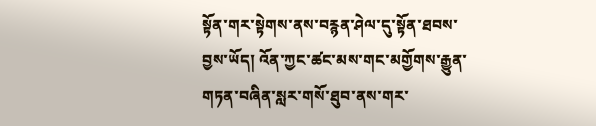སྟོན་གར་སྟེགས་ནས་བརྙན་ཤེལ་དུ་སྟོན་ཐབས་བྱས་ཡོད། འོན་ཀྱང་ཚང་མས་གང་མགྱོགས་རྒྱུན་གཏན་བཞིན་སླར་གསོ་ཐུབ་ནས་གར་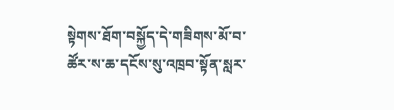སྟེགས་ཐོག་བསྐྱོད་དེ་གཟིགས་མོ་བ་ཚོར་ས་ཆ་དངོས་སུ་འཁྲབ་སྟོན་སླར་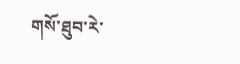གསོ་ཐུབ་རེ་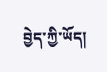བྱེད་ཀྱི་ཡོད།